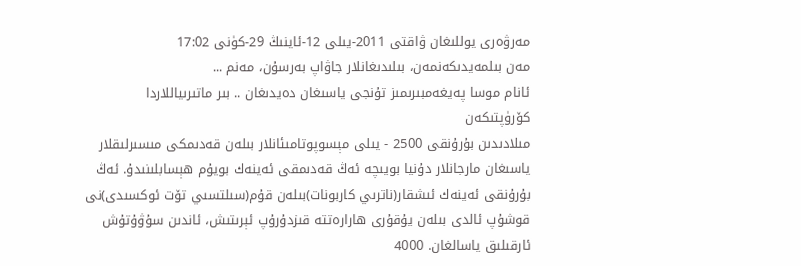مەرۋەرى يوللىغان ۋاقتى 2011-يىلى 12-ئاينىڭ 29-كۈنى 17:02
مەن بىلمەيدىكەنمەن، بىلىدىغانلار جاۋاپ بەرسۇن، مەنم ...
ئانام موسا پەيغەمبىرىمىز تۇنجى ياسىغان دەيدىغان .. بىر ماتىرىياللاردا كۆرۈپتىكەن
مىلادىدىن بۇرۇنقى 2500 - يىلى مېسوپوتامىئانلار بىلەن قەدىمكى مىسىرلىقلار ياسىغان مارجانلار دۇنيا بويىچە ئەڭ قەدىمقى ئەينەك بويۇم ھېسابلىنىدۇ. ئەڭ بۇرۇنقى ئەينەك ئىشقار(ناترىي كاربونات)بىلەن قۇم(سىلتسىي تۆت ئوكسىدى)نى قوشۇپ ئالدى بىلەن يۇقۇرى ھارارەتتە قىزدۇرۇپ ئېرىتىش، ئاندىن سۇۋۇتۇش ئارقىلىق ياسالغان. 4000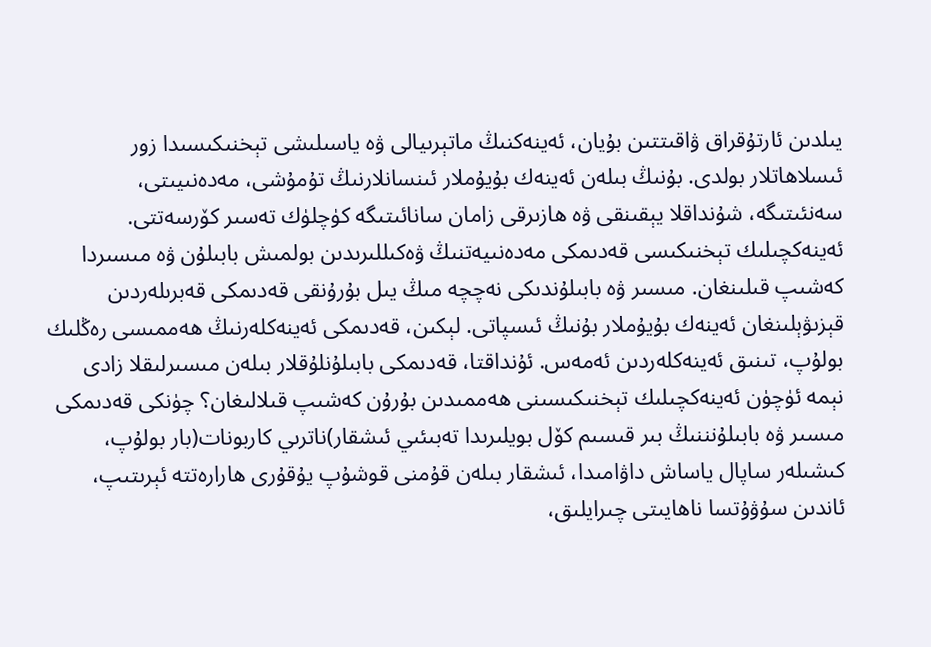يىلدىن ئارتۇقراق ۋاقىتتىن بۇيان، ئەينەكنىڭ ماتېرىيالى ۋە ياسىلىشى تېخنىكىسىدا زور ئىسلاھاتلار بولدى. بۇنىڭ بىلەن ئەينەك بۇيۇملار ئىنسانلارنىڭ تۇمۇشى، مەدەنىيىتى، سەنئىتىگە، شۇنداقلا يېقىنقى ۋە ھازىرقى زامان سانائىتىگە كۈچلۈك تەسىر كۆرسەتتى.
ئەينەكچىلىك تېخنىكىسى قەدىمكى مەدەنىيەتنىڭ ۋەكىللىرىدىن بولمىش بابىلۇن ۋە مىسىردا كەشىپ قىلىنغان. مىسىر ۋە بابىلۇندىكى نەچچە مىڭ يىل بۇرۇنقى قەدىمكى قەبرىلەردىن قېزىۋېلىنغان ئەينەك بۇيۇملار بۇنىڭ ئىسپاتى. لېكىن، قەدىمكى ئەينەكلەرنىڭ ھەممىسى رەڭلىك بولۇپ، تىنىق ئەينەكلەردىن ئەمەس. ئۇنداقتا، قەدىمكى بابىلۇنلۇقلار بىلەن مىسىرلىقلا زادى نېمە ئۈچۈن ئەينەكچىلىك تېخنىكىسىنى ھەممىدىن بۇرۇن كەشىپ قىلالىغان؟ چۈنكى قەدىمكى مىسىر ۋە بابىلۇنننىڭ بىر قىسىم كۆل بويلىرىدا تەبىئىي ئىشقار)ناترىي كاربونات(بار بولۇپ، كىشىلەر ساپال ياساش داۋامىدا، ئىشقار بىلەن قۇمنى قوشۇپ يۇقۇرى ھارارەتتە ئېرىتىپ، ئاندىن سۇۋۇتسا ناھايىتى چىرايلىق،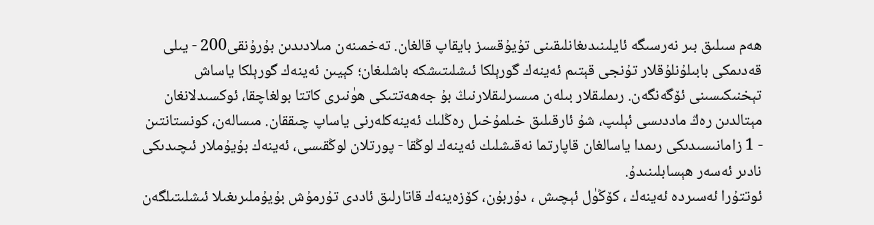ھەم سىلىق بىر نەرسىگە ئايلىنىدىغانلىقىنى تۇيۇقسىز بايقاپ قالغان. تەخمىنەن مىلادىدىن بۇرۇنقى200 - يىلى قەدىمكى بابىلۇنلۇقلار تۇنجى قېتىم ئەينەك گورېلكا ئىشلىتىشكە باشلىغان؛ كېيىن ئەينەك گورېلكا ياساش تېخنىكىسىنى ئۆگەنگەن. رىملىقلار بىلەن مىسىرلىقلارنىڭ بۇ جەھەتتىكى ھۈنىرى كاتتا بولغاچقا، ئوكسىدلانغان مېتالدىن رەڭ ماددىسى ئېلىپ، شۇ ئارقىلىق خىلمۇخىل رەڭلىك ئەينەكلەرنى ياساپ چىققان. مىسالەن، كونستانتىن - 1 زامانىسىدىكى رىمدا ياسالغان قاپارتما نەقىشلىك ئەينەك لوڭقا - پورتلان لوڭقىسى، ئەينەك بۇيۇملار ئىچىدىكى نادىر ئەسەر ھېسابلىنىدۇ.
ئوتتۇرا ئەسىردە ئەينەك ، كۆڭۈل ئېچىش ، دۇربۇن، كۆزەينەك قاتارلىق ئاددى تۇرمۇش بۇيۇملىرىغىلا ئىشلىتىلگەن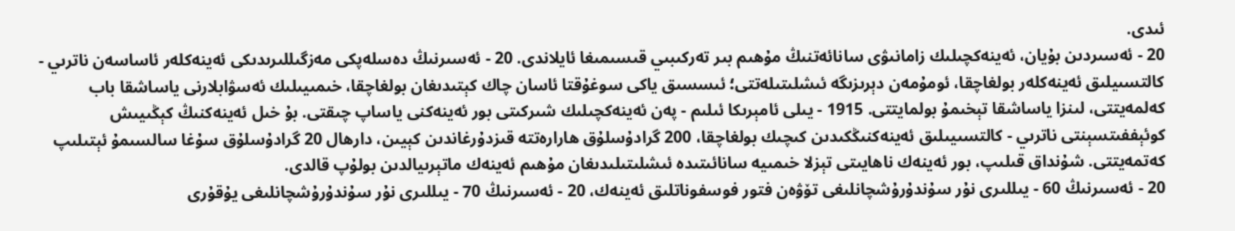ئىدى.
20 - ئەسىردىن بۇيان، ئەينەكچىلىك زامانىۋى سانائەتنىڭ مۇھىم بىر تەركىبىي قىسىمىغا ئايلاندى. 20 - ئەسىرنىڭ دەسلەپكى مەزگىللىرىدىكى ئەينەكلەر ئاساسەن ناترىي - كالتسىيلىق ئەينەكلەر بولغاچقا، ئومۇمەن دېرىزىگە ئىشلىتىلەتتى؛ ئىسسىق ياكى سوغۇقتا ئاسان چاك كېتىدىغان بولغاچقا، خىمىيىلىك ئەسۋابلارنى ياساشقا باب كەلمەيتتى، لىنزا ياساشقا تېخىمۇ بولمايتتى. 1915 - يىلى ئامېرىكا ئىلىم - پەن ئەينەكچىلىك شىركىتى بور ئەينەكنى ياساپ چىقتى. بۇ خىل ئەينەكنىڭ كېڭىيىش كوئېففىتسېنتى ناترىي - كالتسىيىلىق ئەينەكنىڭكىدىن كىچىك بولغاچقا، 200 گرادۇسلۇق ھارارەتتە قىزدۇرغاندىن كېيىن، دارھال 20 گرادۇسلۇق سۇغا سالسىمۇ ئېتىلىپ كەتمەيتتى. شۇنداق قىلىپ، بور ئەينەك ناھايىتى تېزلا خىمىيە سانائىتىدە ئىشلىتىلىدىغان مۇھىم ئەينەك ماتېرىيالدىن بولۇپ قالدى.
20 - ئەسىرنىڭ 60 - يىللىرى نۇر سۇندۇرۇشچانلىغى تۆۋەن فتور فوسفوناتلىق ئەينەك، 20 - ئەسىرنىڭ 70 - يىللىرى نۇر سۇندۇرۇشچانلىغى يۇقۇرى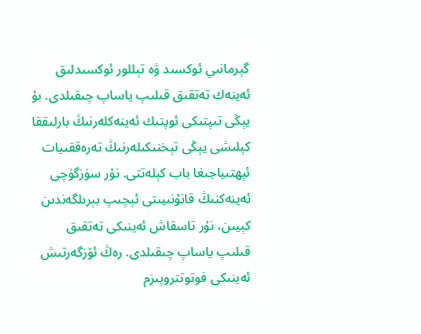گېرمانىي ئوكسىد ۋە تېللور ئوكسىدلىق ئەينەك تەتقىق قىلىپ ياساپ چىقىلدى. بۇ يېڭى تىپتىكى ئوپتىك ئەينەكلەرنىڭ بارلىققا كېلىشى يېڭى تېخنىكىلەرنىڭ تەرەققىيات ئېھتىياجىغا باب كېلەتتى. نۇر سۈزگۈچى ئەينەكنىڭ قانۇنىيىتى ئېچىپ بېرىلگەندىن كېيىن، نۇر تاسقاش ئەينىكى تەتقىق قىلىپ ياساپ چىقىلدى. رەڭ ئۆزگەرتىش ئەينىكى فوتوتتروپىزم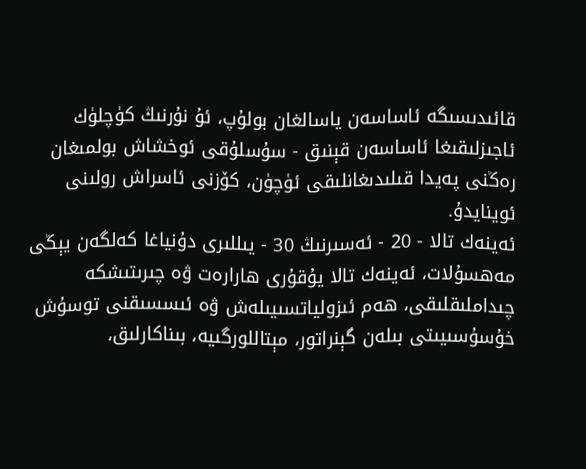قائىدىسىگە ئاساسەن ياسالغان بولۇپ، ئۇ نۇرنىڭ كۈچلۈك ئاجىزلىقىغا ئاساسەن قېنىق - سۇسلۇقى ئوخشاش بولمىغان رەڭنى پەيدا قىلىدىغانلىقى ئۈچۈن، كۆزنى ئاسراش رولىنى ئوينايدۇ.
ئەينەك تالا - 20 - ئەسىرنىڭ 30 - يىللىرى دۇنياغا كەلگەن يېڭى مەھسۇلات، ئەينەك تالا يۇقۇرى ھارارەت ۋە چىرىتىشكە چىداملىقلىقى، ھەم ئىزولياتسىيىلەش ۋە ئىسسىقنى توسۇش خۇسۇسىيىتى بىلەن گېنراتور، مېتاللورگىيە، بىناكارلىق،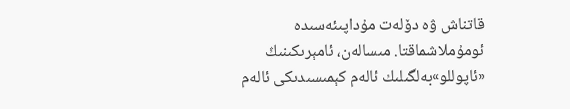قاتناش ۋە دۆلەت مۇداپىئەسىدە ئومۇملاشماقتا. مىسالەن، ئامېرىكىنىڭ «ئاپوللو»بەلگىلىك ئالەم كېمىسىدىكى ئالەم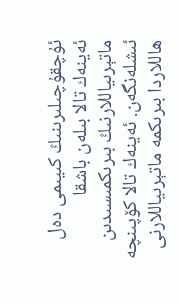ئۇچقۇچىلىرىنىڭ كىيىمى دەل ئەينەك تالا بىلەن باشقا ماتېرىياللارنىڭ بىرىكمىسىدىن ئىشلەنگەن. ئەينەك تالا كۆپىنچە ھاللاردا بىرىكمە ماتېرىياللارنى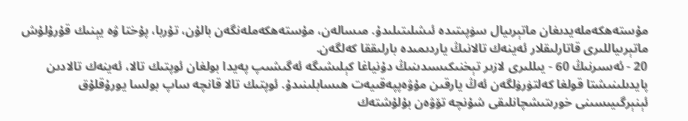مۇستەھكەملەيدىغان ماتېرىيال سۈپىتىدە ئىشلىتىلىدۇ. مىسالەن، مۇستەھكەملەنگەن بالۇن، تۇربا، پۇختا ۋە يېنىك قۇرۇلۇش ماتېرىياللىرى قاتارلىقلار ئەينەك تالانىڭ ياردىمىدە بارلىققا كەلگەن.
20 - ئەسىرنىڭ 60 - يىللىرى لازىر تېخنىكىسىدىنىڭ دۇنياغا كېلىشىگە ئەگىشىپ پەيدا بولغان ئوپتىك تالا، ئەينەك تالادىن پايدىلىنىشتا قولغا كەلتۈرۈلگەن ئەڭ يارقىن مۇۋەپپەقىيەت ھىسابلىنىدۇ. ئوپتىك تالا قانچە ساپ بولسا يورۇقلۇق ئېنېرگىيىسىنى خورىتىشچانلىقى شۇنچە تۆۋەن بۇلۇشتەك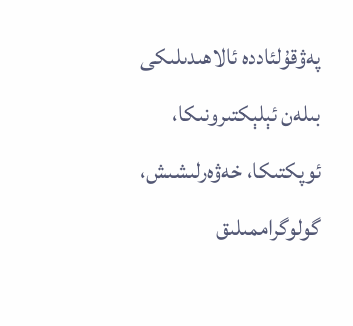پەۋقۇلئاددە ئالاھىدىلىكى بىلەن ئېلېكتىرونىكا، ئوپكتىكا، خەۋەرلىشىش، گولوگراممىلىق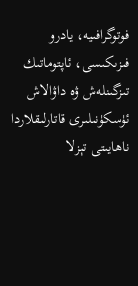فوتوگرافىيە، يادرو فىزىكىسى، ئاپتوماتىك تىزگىنلەش ۋە داۋالاش ئۈسكۈنىلىرى قاتارلىقلاردا ناھايىتى تېزلا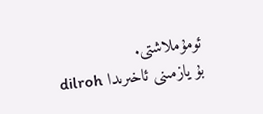ئومۇملاشتى.
بۇ يازمىنى ئاخىرىدا dilroh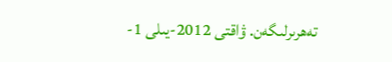تەھرىرلىگەن. ۋاقتى 2012-يىلى 1-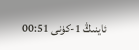ئاينىڭ 1-كۈنى 00:51